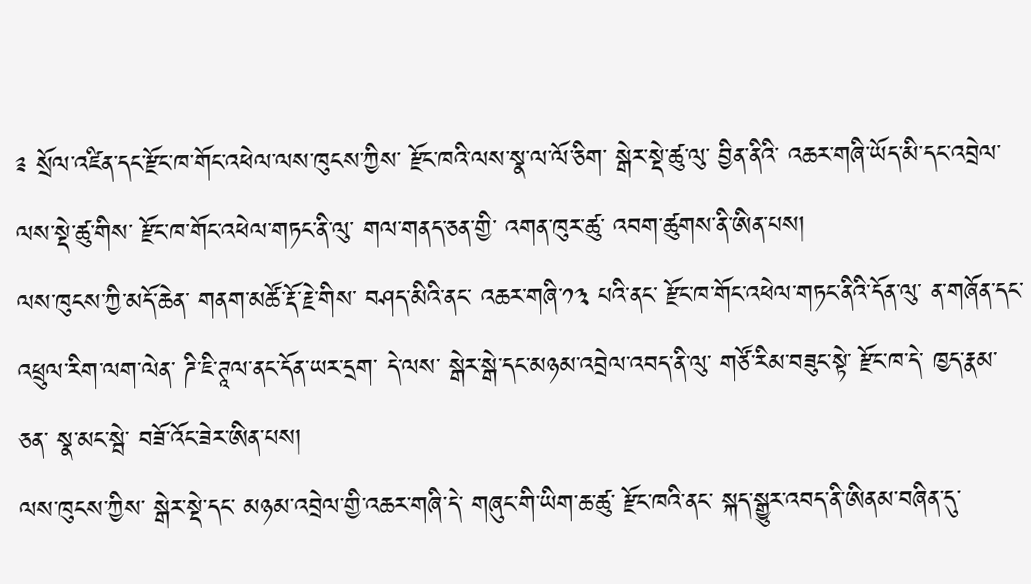༉ སྲོལ་འཛིན་དང་རྫོང་ཁ་གོང་འཕེལ་ལས་ཁུངས་ཀྱིས་ རྫོང་ཁའི་ལས་སྣ་ལ་ལོ་ཅིག་ སྒེར་སྡེ་ཚུ་ལུ་ བྱིན་ནིའི་ འཆར་གཞི་ཡོད་མི་དང་འབྲེལ་ ལས་སྡེ་ཚུ་གིས་ རྫོང་ཁ་གོང་འཕེལ་གཏང་ནི་ལུ་ གལ་གནད་ཅན་གྱི་ འགན་ཁུར་ཚུ་ འབག་ཚུགས་ནི་ཨིན་པས།
ལས་ཁུངས་ཀྱི་མདོ་ཆེན་ གནག་མཚོ་རྡོ་རྗེ་གིས་ བཤད་མིའི་ནང་ འཆར་གཞི་༡༣ པའི་ནང་ རྫོང་ཁ་གོང་འཕེལ་གཏང་ནིའི་དོན་ལུ་ ན་གཞོན་དང་ འཕྲུལ་རིག་ལག་ལེན་ ཌི་ཇི་ཊཱལ་ནང་དོན་ཡར་དྲག་ དེ་ལས་ སྒེར་སྒེ་དང་མཉམ་འབྲེལ་འབད་ནི་ལུ་ གཙོ་རིམ་བཟུང་སྟེ་ རྫོང་ཁ་དེ་ ཁྱད་རྣམ་ཅན་ སྣ་མང་སྦེ་ བཟོ་འོང་ཟེར་ཨིན་པས།
ལས་ཁུངས་ཀྱིས་ སྒེར་སྡེ་དང་ མཉམ་འབྲེལ་གྱི་འཆར་གཞི་དེ་ གཞུང་གི་ཡིག་ཆ་ཚུ་ རྫོང་ཁའི་ནང་ སྐད་སྒྱུར་འབད་ནི་ཨིནམ་བཞིན་དུ་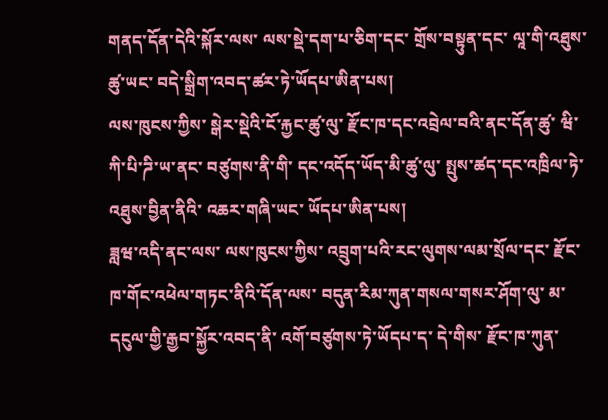གནད་དོན་དེའི་སྐོར་ལས་ ལས་སྡེ་དག་པ་ཅིག་དང་ གྲོས་བསྟུན་དང་ ལཱ་གི་འཐུས་ཚུ་ཡང་ བདེ་སྒྲིག་འབད་ཚར་ཏེ་ཡོདཔ་ཨིན་པས།
ལས་ཁུངས་ཀྱིས་ སྒེར་སྡེའི་ངོ་རྐྱང་ཚུ་ལུ་ རྫོང་ཁ་དང་འབྲེལ་བའི་ནང་དོན་ཚུ་ ཝི་ཀི་པི་ཌི་ཡ་ནང་ བཙུགས་ནི་གི་ དང་འདོད་ཡོད་མི་ཚུ་ལུ་ སྤུས་ཚད་དང་འཁྲིལ་ཏེ་ འཐུས་བྱིན་ནིའི་ འཆར་གཞི་ཡང་ ཡོདཔ་ཨིན་པས།
ཟླཝ་འདི་ནང་ལས་ ལས་ཁུངས་ཀྱིས་ འབྲུག་པའི་རང་ལུགས་ལམ་སྲོལ་དང་ རྫོང་ཁ་གོང་འཕེལ་གཏང་ནིའི་དོན་ལས་ བདུན་རིམ་ཀུན་གསལ་གསར་ཤོག་ལུ་ མ་དངུལ་གྱི་རྒྱབ་སྐྱོར་འབད་ནི་ འགོ་བཙུགས་ཏེ་ཡོདཔ་ད་ དེ་གིས་ རྫོང་ཁ་ཀུན་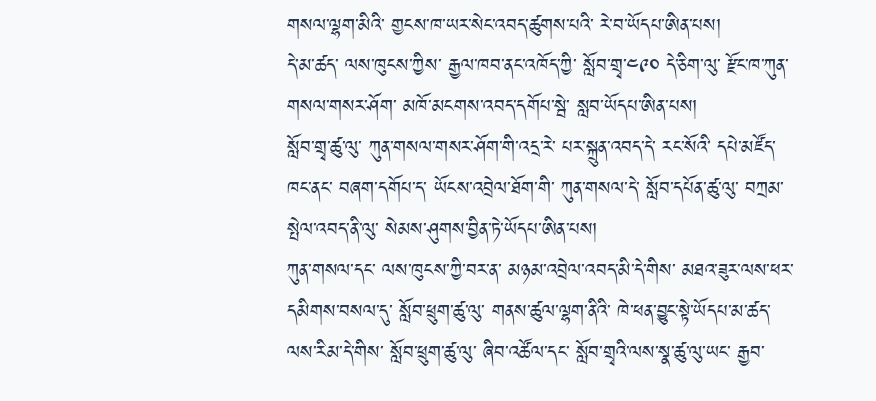གསལ་ལྷག་མིའི་ གྱངས་ཁ་ཡར་སེང་འབད་ཚུགས་པའི་ རེ་བ་ཡོདཔ་ཨིན་པས།
དེ་མ་ཚད་ ལས་ཁུངས་ཀྱིས་ རྒྱལ་ཁབ་ནང་འཁོད་ཀྱི་ སློབ་གྲྭ་༤༩༠ དེ་ཅིག་ལུ་ རྫོང་ཁ་ཀུན་གསལ་གསར་ཤོག་ མཁོ་མངགས་འབད་དགོཔ་སྦེ་ སླབ་ཡོདཔ་ཨིན་པས།
སློབ་གྲྭ་ཚུ་ལུ་ ཀུན་གསལ་གསར་ཤོག་གི་འདྲ་རེ་ པར་སྐྲུན་འབད་དེ་ རང་སོའི་ དཔེ་མཛོད་ཁང་ནང་ བཞག་དགོཔ་ད་ ཡོངས་འབྲེལ་ཐོག་གི་ ཀུན་གསལ་དེ་ སློབ་དཔོན་ཚུ་ལུ་ བཀྲམ་སྤེལ་འབད་ནི་ལུ་ སེམས་ཤུགས་བྱིན་ཏེ་ཡོདཔ་ཨིན་པས།
ཀུན་གསལ་དང་ ལས་ཁུངས་ཀྱི་བར་ན་ མཉམ་འབྲེལ་འབད་མི་དེ་གིས་ མཐའ་ཟུར་ལས་ཕར་ དམིགས་བསལ་དུ་ སློབ་ཕྲུག་ཚུ་ལུ་ གནས་ཚུལ་ལྷག་ནིའི་ ཁེ་ཕན་བྱུང་སྟེ་ཡོདཔ་མ་ཚད་ ལས་རིམ་དེ་གིས་ སློབ་ཕྲུག་ཚུ་ལུ་ ཞིབ་འཚོལ་དང་ སློབ་གྲྭའི་ལས་སྣ་ཚུ་ལུ་ཡང་ རྒྱབ་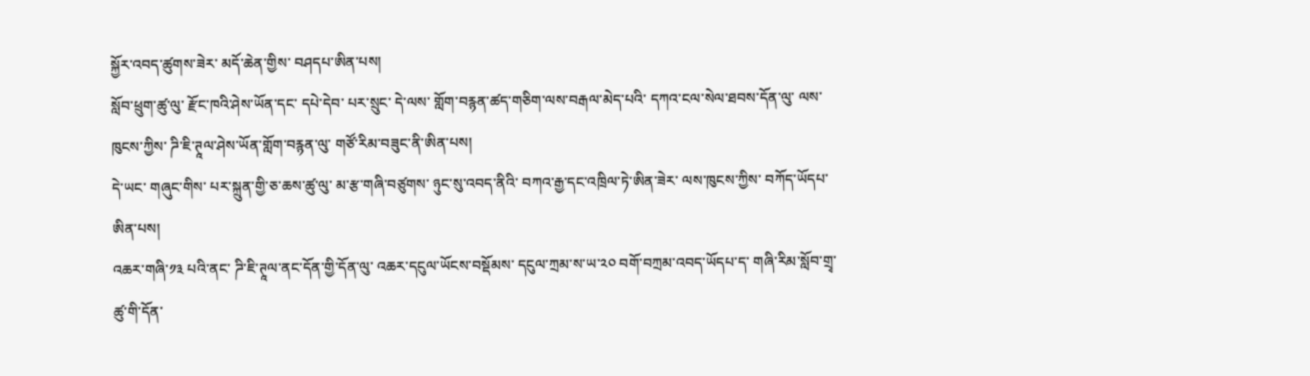སྐྱོར་འབད་ཚུགས་ཟེར་ མདོ་ཆེན་གྱིས་ བཤདཔ་ཨིན་པས།
སློབ་ཕྲུག་ཚུ་ལུ་ རྫོང་ཁའི་ཤེས་ཡོན་དང་ དཔེ་དེབ་ པར་སྲུང་ དེ་ལས་ གློག་བརྙན་ཚད་གཅིག་ལས་བརྒལ་མེད་པའི་ དཀའ་ངལ་སེལ་ཐབས་དོན་ལུ་ ལས་ཁུངས་ཀྱིས་ ཌི་ཇི་ཊཱལ་ཤེས་ཡོན་གློག་བརྙན་ལུ་ གཙོ་རིམ་བཟུང་ནི་ཨིན་པས།
དེ་ཡང་ གཞུང་གིས་ པར་སྐྲུན་གྱི་ཅ་ཆས་ཚུ་ལུ་ མ་རྩ་གཞི་བཙུགས་ ཉུང་སུ་འབད་ནིའི་ བཀའ་རྒྱ་དང་འཁྲིལ་ཏེ་ཨིན་ཟེར་ ལས་ཁུངས་ཀྱིས་ བཀོད་ཡོདཔ་ཨིན་པས།
འཆར་གཞི་༡༣ པའི་ནང་ ཌི་ཇི་ཊཱལ་ནང་དོན་གྱི་དོན་ལུ་ འཆར་དངུལ་ཡོངས་བསྡོམས་ དངུལ་ཀྲམ་ས་ཡ་༢༠ བགོ་བཀྲམ་འབད་ཡོདཔ་ད་ གཞི་རིམ་སློབ་གྲྭ་ཚུ་གི་དོན་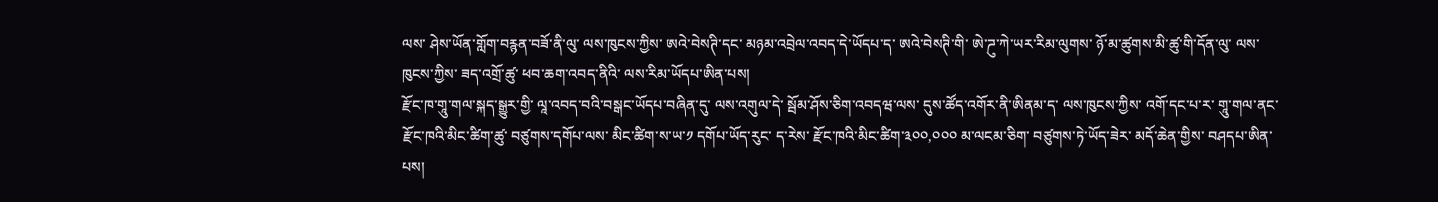ལས་ ཤེས་ཡོན་གློག་བརྙན་བཟོ་ནི་ལུ་ ལས་ཁུངས་ཀྱིས་ ཨའེ་བེསཊི་དང་ མཉམ་འབྲེལ་འབད་དེ་ཡོདཔ་ད་ ཨའེ་བེསཊི་གི་ ཨེ་ཌུ་ཀེ་ཡར་རིམ་ལུགས་ ཉོ་མ་ཚུགས་མི་ཚུ་གི་དོན་ལུ་ ལས་ཁུངས་ཀྱིས་ ཟད་འགྲོ་ཚུ་ ཕབ་ཆག་འབད་ནིའི་ ལས་རིམ་ཡོདཔ་ཨིན་པས།
རྫོང་ཁ་གཱུ་གལ་སྐད་སྒྱུར་གྱི་ ལཱ་འབད་བའི་བསྒང་ཡོདཔ་བཞིན་དུ་ ལས་འགུལ་དེ་ སྦོམ་ཤོས་ཅིག་འབདཝ་ལས་ དུས་ཚོད་འགོར་ནི་ཨིནམ་ད་ ལས་ཁུངས་ཀྱིས་ འགོ་དང་པ་ར་ གཱུ་གལ་ནང་ རྫོང་ཁའི་མིང་ཚིག་ཚུ་ བཙུགས་དགོཔ་ལས་ མིང་ཚིག་ས་ཡ་༡ དགོཔ་ཡོད་རུང་ ད་རེས་ རྫོང་ཁའི་མིང་ཚིག་༣༠༠,༠༠༠ མ་ལངམ་ཅིག་ བཙུགས་ཏེ་ཡོད་ཟེར་ མདོ་ཆེན་གྱིས་ བཤདཔ་ཨིན་པས།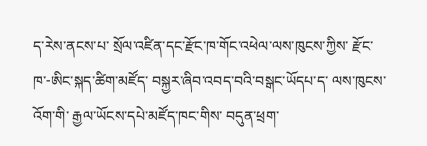ད་རེས་ནངས་པ་ སྲོལ་འཛིན་དང་རྫོང་ཁ་གོང་འཕེལ་ལས་ཁུངས་ཀྱིས་ རྫོང་ཁ་-ཨིང་སྐད་ཚིག་མཛོད་ བསྐྱར་ཞིབ་འབད་བའི་བསྒང་ཡོདཔ་ད་ ལས་ཁུངས་འོག་གི་ རྒྱལ་ཡོངས་དཔེ་མཛོད་ཁང་གིས་ བདུན་ཕྲག་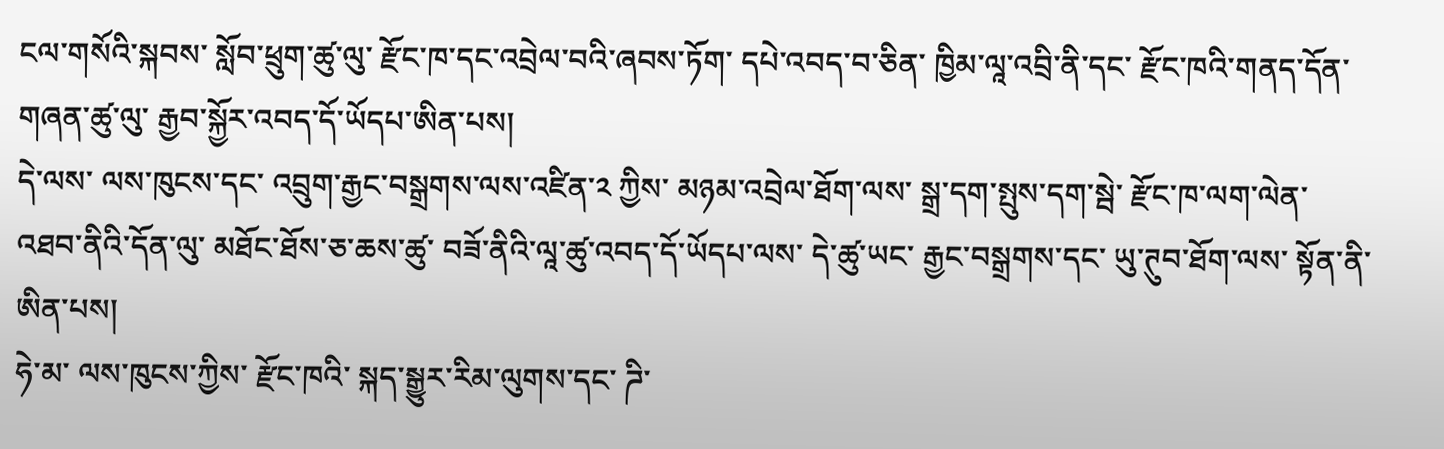ངལ་གསོའི་སྐབས་ སློབ་ཕྲུག་ཚུ་ལུ་ རྫོང་ཁ་དང་འབྲེལ་བའི་ཞབས་ཏོག་ དཔེ་འབད་བ་ཅིན་ ཁྱིམ་ལཱ་འབྲི་ནི་དང་ རྫོང་ཁའི་གནད་དོན་གཞན་ཚུ་ལུ་ རྒྱབ་སྐྱོར་འབད་དོ་ཡོདཔ་ཨིན་པས།
དེ་ལས་ ལས་ཁུངས་དང་ འབྲུག་རྒྱང་བསྒྲགས་ལས་འཛིན་༢ ཀྱིས་ མཉམ་འབྲེལ་ཐོག་ལས་ སྒྲ་དག་སྤུས་དག་སྦེ་ རྫོང་ཁ་ལག་ལེན་འཐབ་ནིའི་དོན་ལུ་ མཐོང་ཐོས་ཅ་ཆས་ཚུ་ བཟོ་ནིའི་ལཱ་ཚུ་འབད་དོ་ཡོདཔ་ལས་ དེ་ཚུ་ཡང་ རྒྱང་བསྒྲགས་དང་ ཡུ་ཊུབ་ཐོག་ལས་ སྟོན་ནི་ཨིན་པས།
ཧེ་མ་ ལས་ཁུངས་ཀྱིས་ རྫོང་ཁའི་ སྐད་སྒྱུར་རིམ་ལུགས་དང་ ཌི་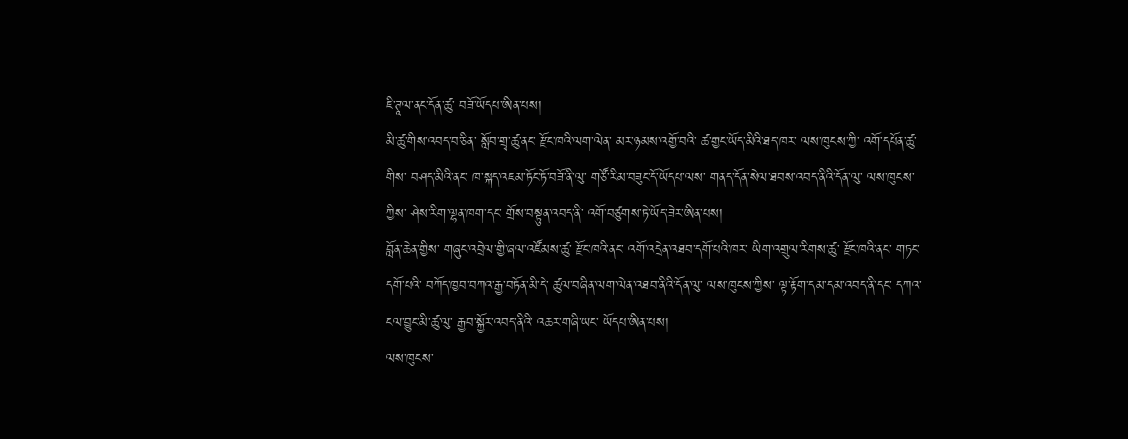ཇི་ཊཱལ་ནང་དོན་ཚུ་ བཟོ་ཡོདཔ་ཨིན་པས།
མི་ཚུ་གིས་འབད་བ་ཅིན་ སློབ་གྲྭ་ཚུ་ནང་ རྫོང་ཁའི་ལག་ལེན་ མར་ཉམས་འགྱོ་བའི་ ཚ་གྱང་ཡོད་མིའི་ཐད་ཁར་ ལས་ཁུངས་ཀྱི་ འགོ་དཔོན་ཚུ་གིས་ བཤད་མིའི་ནང་ ཁ་སྐད་འཇམ་ཏོང་ཏོ་བཟོ་ནི་ལུ་ གཙོ་རིམ་བཟུང་དོ་ཡོདཔ་ལས་ གནད་དོན་སེལ་ཐབས་འབད་ནིའི་དོན་ལུ་ ལས་ཁུངས་ཀྱིས་ ཤེས་རིག་ལྷན་ཁག་དང་ གྲོས་བསྟུན་འབད་ནི་ འགོ་བཙུགས་ཏེ་ཡོད་ཟེར་ཨིན་པས།
བློན་ཆེན་གྱིས་ གཞུང་འབྲེལ་གྱི་ཞལ་འཛོམས་ཚུ་ རྫོང་ཁའི་ནང་ འགོ་འདྲེན་འཐབ་དགོ་པའི་ཁར་ ཡིག་འགྲུལ་རིགས་ཚུ་ རྫོང་ཁའི་ནང་ གཏང་དགོ་པའི་ བཀོད་ཁྱབ་བཀའ་རྒྱ་བཏོན་མི་དེ་ ཚུལ་བཞིན་ལག་ལེན་འཐབ་ནིའི་དོན་ལུ་ ལས་ཁུངས་ཀྱིས་ ལྟ་རྟོག་དམ་དམ་འབད་ནི་དང་ དཀའ་ངལ་བྱུང་མི་ཚུ་ལུ་ རྒྱབ་སྐྱོར་འབད་ནིའི་ འཆར་གཞི་ཡང་ ཡོདཔ་ཨིན་པས།
ལས་ཁུངས་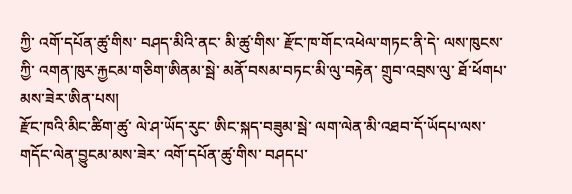ཀྱི་ འགོ་དཔོན་ཚུ་གིས་ བཤད་མིའི་ནང་ མི་ཚུ་གིས་ རྫོང་ཁ་གོང་འཕེལ་གཏང་ནི་དེ་ ལས་ཁུངས་ཀྱི་ འགན་ཁུར་རྐྱངམ་གཅིག་ཨིནམ་སྦེ་ མནོ་བསམ་བཏང་མི་ལུ་བརྟེན་ གྲུབ་འབྲས་ལུ་ ཐོ་ཕོགཔ་མས་ཟེར་ཨིན་པས།
རྫོང་ཁའི་མིང་ཚིག་ཚུ་ ལེ་ཤ་ཡོད་རུང་ ཨིང་སྐད་བཟུམ་སྦེ་ ལག་ལེན་མི་འཐབ་དོ་ཡོདཔ་ལས་ གདོང་ལེན་བྱུངམ་མས་ཟེར་ འགོ་དཔོན་ཚུ་གིས་ བཤདཔ་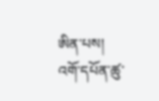ཨིན་པས།
འགོ་དཔོན་ཚུ་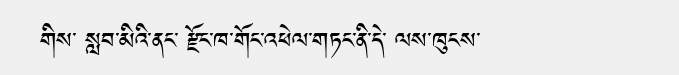གིས་ སླབ་མིའི་ནང་ རྫོང་ཁ་གོང་འཕེལ་གཏང་ནི་དེ་ ལས་ཁུངས་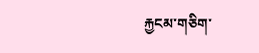རྐྱངམ་གཅིག་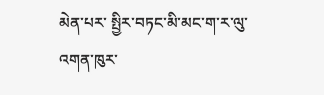མེན་པར་ སྤྱིར་བཏང་མི་མང་ག་ར་ལུ་ འགན་ཁུར་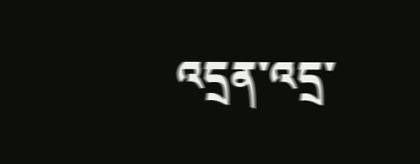འདྲན་འདྲ་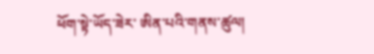ཕོག་སྟེ་ཡོད་ཟེར་ ཨིན་པའི་གནས་ཚུལ།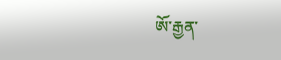ཨོ་རྒྱན་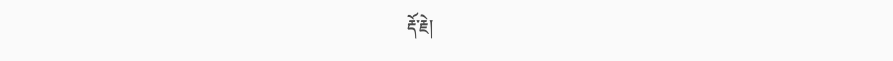རྡོ་རྗེ།